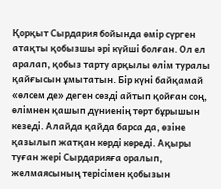Қорқыт Сырдария бойында өмір сүрген атақты қобызшы әрі күйші болған. Ол ел аралап, қобыз тарту арқылы өлім туралы қайғысын ұмытатын. Бір күні байқамай «өлсем де» деген сөзді айтып қойған соң, өлімнен қашып дүниенің төрт бұрышын кезеді. Алайда қайда барса да, өзіне қазылып жатқан көрді көреді. Ақыры туған жері Сырдарияға оралып, желмаясының терісімен қобызын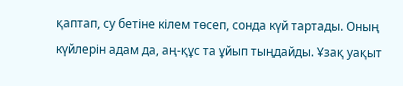қаптап, су бетіне кілем төсеп, сонда күй тартады. Оның күйлерін адам да, аң-құс та ұйып тыңдайды. Ұзақ уақыт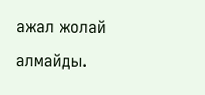ажал жолай алмайды.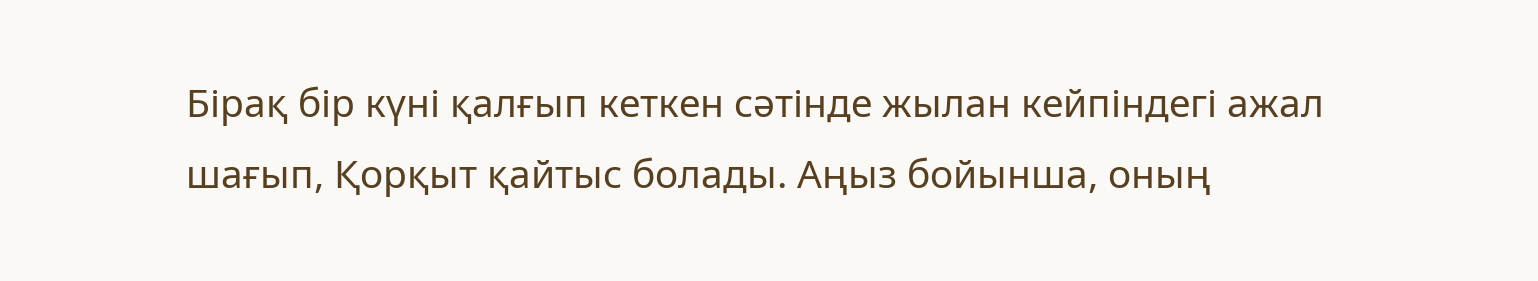Бірақ бір күні қалғып кеткен сәтінде жылан кейпіндегі ажал шағып, Қорқыт қайтыс болады. Аңыз бойынша, оның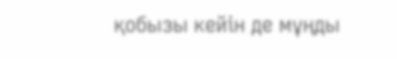қобызы кейін де мұңды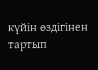күйін өздігінен тартып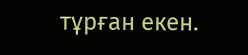тұрған екен.